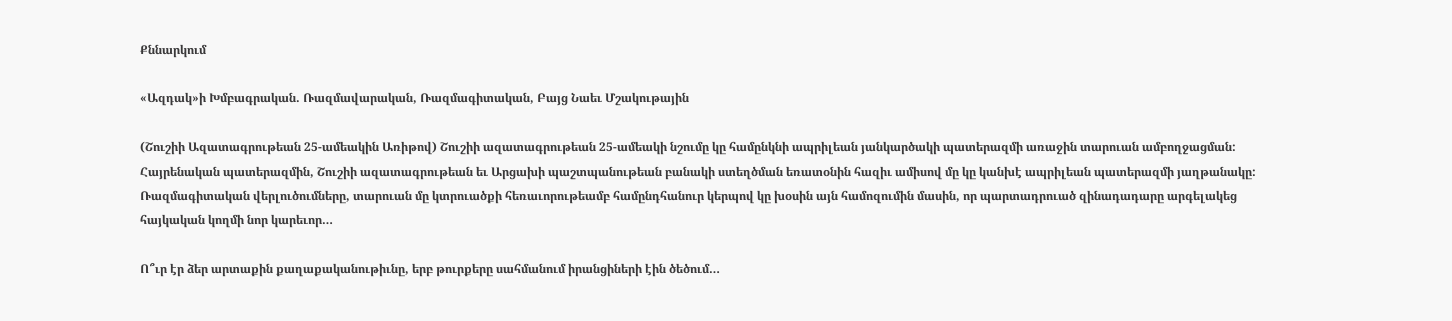Քննարկում

«Ազդակ»ի Խմբագրական. Ռազմավարական, Ռազմագիտական, Բայց Նաեւ Մշակութային

(Շուշիի Ազատագրութեան 25-ամեակին Առիթով) Շուշիի ազատագրութեան 25-ամեակի նշումը կը համընկնի ապրիլեան յանկարծակի պատերազմի առաջին տարուան ամբողջացման: Հայրենական պատերազմին, Շուշիի ազատագրութեան եւ Արցախի պաշտպանութեան բանակի ստեղծման եռատօնին հազիւ ամիսով մը կը կանխէ ապրիլեան պատերազմի յաղթանակը: Ռազմագիտական վերլուծումները, տարուան մը կտրուածքի հեռաւորութեամբ համընդհանուր կերպով կը խօսին այն համոզումին մասին, որ պարտադրուած զինադադարը արգելակեց հայկական կողմի նոր կարեւոր…

Ո՞ւր էր ձեր արտաքին քաղաքականութիւնը, երբ թուրքերը սահմանում իրանցիների էին ծեծում…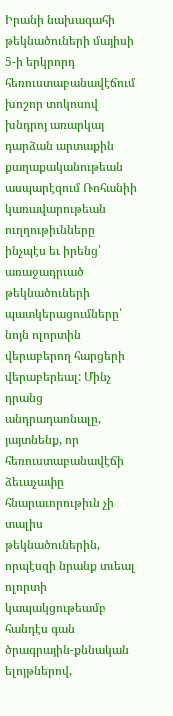Իրանի նախագահի թեկնածուների մայիսի 5-ի երկրորդ հեռուստաբանավէճում խոշոր տոկոսով խնդրոյ առարկայ դարձան արտաքին քաղաքականութեան ասպարէզում Ռոհանիի կառավարութեան ուղղութիւնները ինչպէս եւ իրենց՝ առաջադրւած թեկնածուների պատկերացումները՝ նոյն ոլորտին վերաբերող հարցերի վերաբերեալ: Մինչ դրանց անդրադառնալը, յայտնենք, որ հեռուստաբանավէճի ձեւաչափը հնարաւորութիւն չի տալիս թեկնածուներին, որպէսզի նրանք տւեալ ոլորտի կապակցութեամբ հանդէս գան ծրագրային-քննական ելոյթներով,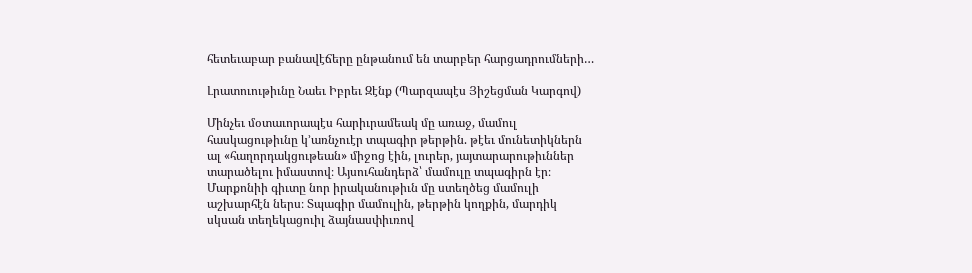հետեւաբար բանավէճերը ընթանում են տարբեր հարցադրումների…

Լրատուութիւնը Նաեւ Իբրեւ Զէնք (Պարզապէս Յիշեցման Կարգով)

Մինչեւ մօտաւորապէս հարիւրամեակ մը առաջ, մամուլ հասկացութիւնը կ’առնչուէր տպագիր թերթին. թէեւ մունետիկներն ալ «հաղորդակցութեան» միջոց էին, լուրեր, յայտարարութիւններ տարածելու իմաստով։ Այսուհանդերձ՝ մամուլը տպագիրն էր։ Մարքոնիի գիւտը նոր իրականութիւն մը ստեղծեց մամուլի աշխարհէն ներս։ Տպագիր մամուլին, թերթին կողքին, մարդիկ սկսան տեղեկացուիլ ձայնասփիւռով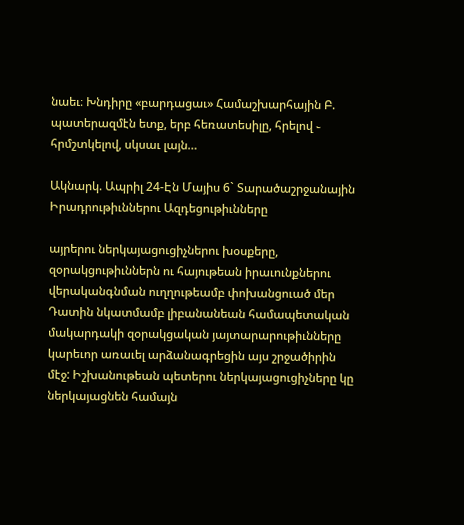նաեւ։ Խնդիրը «բարդացաւ» Համաշխարհային Բ. պատերազմէն ետք, երբ հեռատեսիլը, հրելով ֊ հրմշտկելով, սկսաւ լայն…

Ակնարկ. Ապրիլ 24-Էն Մայիս 6` Տարածաշրջանային Իրադրութիւններու Ազդեցութիւնները

այրերու ներկայացուցիչներու խօսքերը, զօրակցութիւններն ու հայութեան իրաւունքներու վերականգնման ուղղութեամբ փոխանցուած մեր Դատին նկատմամբ լիբանանեան համապետական մակարդակի զօրակցական յայտարարութիւնները կարեւոր առաւել արձանագրեցին այս շրջածիրին մէջ: Իշխանութեան պետերու ներկայացուցիչները կը ներկայացնեն համայն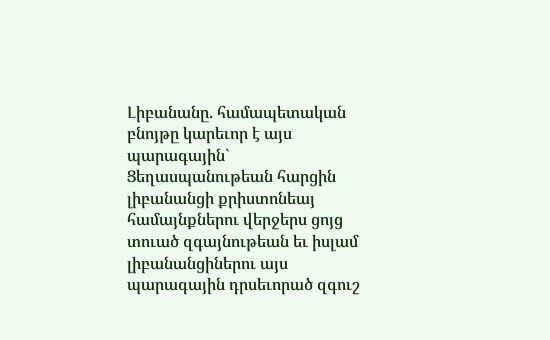Լիբանանը. համապետական բնոյթը կարեւոր է այս պարագային` Ցեղասպանութեան հարցին լիբանանցի քրիստոնեայ համայնքներու վերջերս ցոյց տուած զգայնութեան եւ իսլամ լիբանանցիներու այս պարագային դրսեւորած զգուշ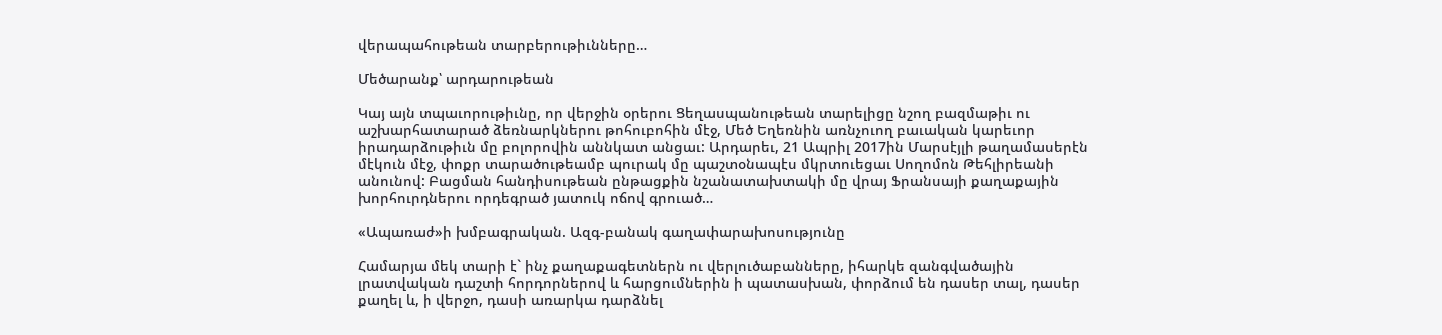վերապահութեան տարբերութիւնները…

Մեծարանք՝ արդարութեան

Կայ այն տպաւորութիւնը, որ վերջին օրերու Ցեղասպանութեան տարելիցը նշող բազմաթիւ ու աշխարհատարած ձեռնարկներու թոհուբոհին մէջ, Մեծ Եղեռնին առնչուող բաւական կարեւոր իրադարձութիւն մը բոլորովին աննկատ անցաւ: Արդարեւ, 21 Ապրիլ 2017ին Մարսէյլի թաղամասերէն մէկուն մէջ, փոքր տարածութեամբ պուրակ մը պաշտօնապէս մկրտուեցաւ Սողոմոն Թեհլիրեանի անունով: Բացման հանդիսութեան ընթացքին նշանատախտակի մը վրայ Ֆրանսայի քաղաքային խորհուրդներու որդեգրած յատուկ ոճով գրուած…

«Ապառաժ»ի խմբագրական. Ազգ-բանակ գաղափարախոսությունը

Համարյա մեկ տարի է` ինչ քաղաքագետներն ու վերլուծաբանները, իհարկե զանգվածային լրատվական դաշտի հորդորներով և հարցումներին ի պատասխան, փորձում են դասեր տալ, դասեր քաղել և, ի վերջո, դասի առարկա դարձնել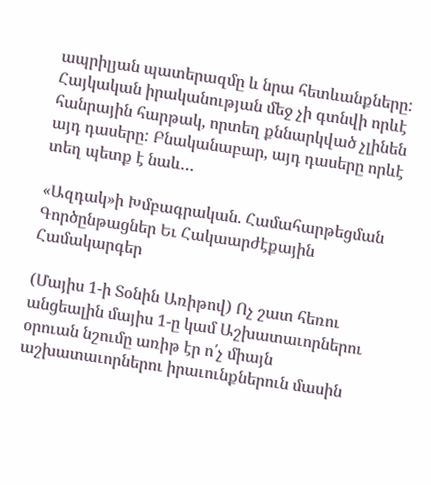ապրիլյան պատերազմը և նրա հետևանքները: Հայկական իրականության մեջ չի գտնվի որևէ հանրային հարթակ, որտեղ քննարկված չլինեն այդ դասերը: Բնականաբար, այդ դասերը որևէ տեղ պետք է նաև…

«Ազդակ»ի Խմբագրական. Համահարթեցման Գործընթացներ Եւ Հակաարժէքային Համակարգեր

(Մայիս 1-ի Տօնին Առիթով) Ոչ շատ հեռու անցեալին մայիս 1-ը կամ Աշխատաւորներու օրուան նշումը առիթ էր ո՛չ միայն աշխատաւորներու իրաւունքներուն մասին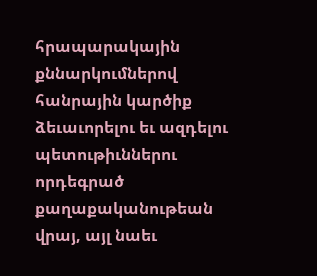հրապարակային քննարկումներով հանրային կարծիք ձեւաւորելու եւ ազդելու պետութիւններու որդեգրած քաղաքականութեան վրայ, այլ նաեւ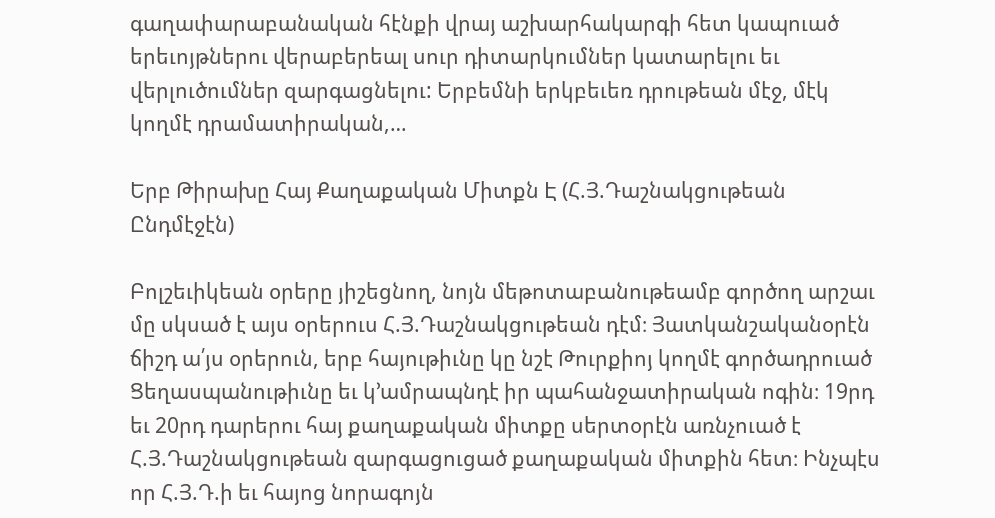գաղափարաբանական հէնքի վրայ աշխարհակարգի հետ կապուած երեւոյթներու վերաբերեալ սուր դիտարկումներ կատարելու եւ վերլուծումներ զարգացնելու: Երբեմնի երկբեւեռ դրութեան մէջ, մէկ կողմէ դրամատիրական,…

Երբ Թիրախը Հայ Քաղաքական Միտքն Է (Հ.Յ.Դաշնակցութեան Ընդմէջէն)

Բոլշեւիկեան օրերը յիշեցնող, նոյն մեթոտաբանութեամբ գործող արշաւ մը սկսած է այս օրերուս Հ.Յ.Դաշնակցութեան դէմ։ Յատկանշականօրէն ճիշդ ա՛յս օրերուն, երբ հայութիւնը կը նշէ Թուրքիոյ կողմէ գործադրուած Ցեղասպանութիւնը եւ կ’ամրապնդէ իր պահանջատիրական ոգին։ 19րդ եւ 20րդ դարերու հայ քաղաքական միտքը սերտօրէն առնչուած է Հ.Յ.Դաշնակցութեան զարգացուցած քաղաքական միտքին հետ։ Ինչպէս որ Հ.Յ.Դ.ի եւ հայոց նորագոյն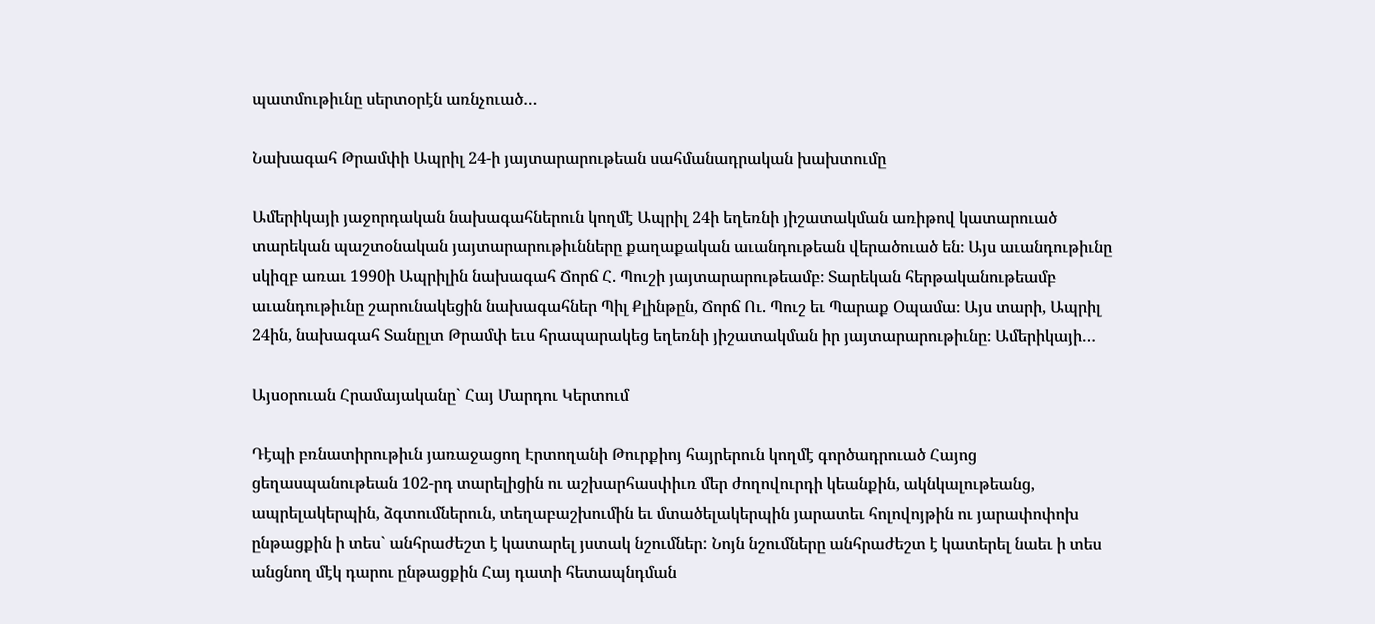պատմութիւնը սերտօրէն առնչուած…

Նախագահ Թրամփի Ապրիլ 24-ի յայտարարութեան սահմանադրական խախտումը

Ամերիկայի յաջորդական նախագահներուն կողմէ Ապրիլ 24ի եղեռնի յիշատակման առիթով կատարուած տարեկան պաշտօնական յայտարարութիւնները քաղաքական աւանդութեան վերածուած են։ Այս աւանդութիւնը սկիզբ առաւ 1990ի Ապրիլին նախագահ Ճորճ Հ. Պուշի յայտարարութեամբ։ Տարեկան հերթականութեամբ աւանդութիւնը շարունակեցին նախագահներ Պիլ Քլինթըն, Ճորճ Ու. Պուշ եւ Պարաք Օպամա։ Այս տարի, Ապրիլ 24ին, նախագահ Տանըլտ Թրամփ եւս հրապարակեց եղեռնի յիշատակման իր յայտարարութիւնը։ Ամերիկայի…

Այսօրուան Հրամայականը` Հայ Մարդու Կերտում

Դէպի բռնատիրութիւն յառաջացող Էրտողանի Թուրքիոյ հայրերուն կողմէ գործադրուած Հայոց ցեղասպանութեան 102-րդ տարելիցին ու աշխարհասփիւռ մեր ժողովուրդի կեանքին, ակնկալութեանց, ապրելակերպին, ձգտումներուն, տեղաբաշխումին եւ մտածելակերպին յարատեւ հոլովոյթին ու յարափոփոխ ընթացքին ի տես` անհրաժեշտ է կատարել յստակ նշումներ: Նոյն նշումները անհրաժեշտ է կատերել նաեւ ի տես անցնող մէկ դարու ընթացքին Հայ դատի հետապնդման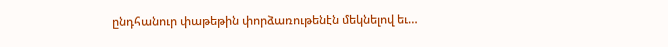ընդհանուր փաթեթին փորձառութենէն մեկնելով եւ…